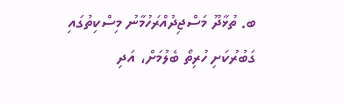ބ. ތުޅާދޫ މަސްޖިދުއްރަހުމާނު މިސްކިތުގައި ގަބުރުކަށި ހުރިތޯ ބެލުމަށް، އަދި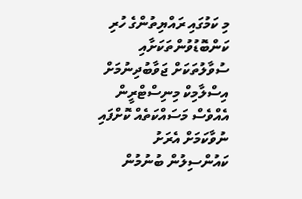މި ކަމުގައި ރައްޔިތުންގެ ހުރި ކަންބޮޑުވުންތަކަށާއި ސުވާލުތަކަށް ޖަވާބުދިނުމަށް އިސްލާމިކް މިނިސްޓްރީން އެއްވެސް މަސައްކަތެއް ކޮށްފައި ނުވާކަމަށް އެރަށު ކައުންސިލުން ބުނުމުން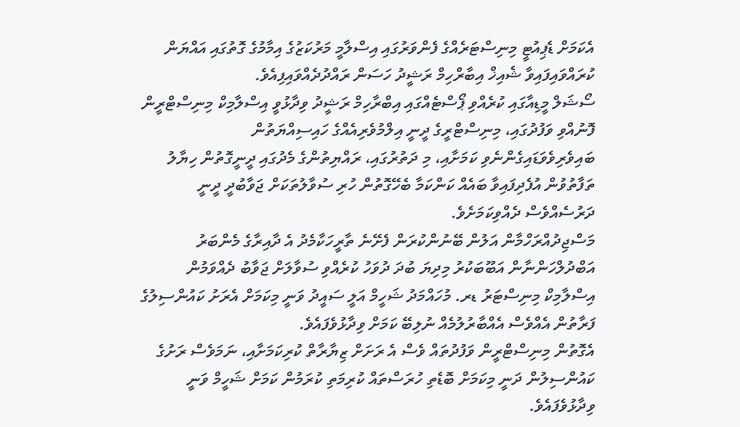އެކަމަށް ޑެޕިއުޓީ މިނިސްޓަރެއްގެ ފެންވަރުގައި އިސްލާމީ މަރުކަޒުގެ އިމާމުގެ ގޮތުގައި އައްޔަން ކުރައްވައިފައިވާ ޝެއިޚް އިބާރްހިމް ރަޝީދު ހަސަން ރައްދުދެއްވައިފިއެވެ.
ސޯޝަލް މީޑިއާގައި ކުރެއްވި ޕޯސްޓެއްގައި އިބްރާހިމް ރަޝީދު ވިދާޅުވީ އިސްލާމިކް މިނިސްޓްރީން ފޮނުއްވި ވަފުދުގައި، މިނިސްޓްރީގެ ދީނީ އިލްމުވެރިއެއްގެ ހައިސިއްޔަތުން ބައިވެރިވެވަޑައިގެންނެވި ކަމަށާއި، މި ދަތުރުގައި، ރައްޔިތުންގެ މެދުގައި ދީނީގޮތުން ހިޔާލު ތަފާތުވުން އުފެދިފައިވާ ބައެއް ކަންކަމާ ބެހޭގޮތުން ހުރި ސުވާލުތަކަށް ޖަވާބުދީ ދީނީ ދަރުސެއްވެސް ދެއްވިކަމަށެވެ.
މަސްޖިދުއްރަހްމާން އަލުން ބޭނުންކުރަން ފެށޭނެ ތާރީހަކާމެދު އެ ދާއިރާގެ މެންބަރު އަބްދުލްހަންނާން އަބޫބަކުރު މިދިޔަ ބުދަ ދުވަހު ކުރެއްވި ސުވާލަށް ޖަވާބު ދެއްވަމުން އިސްލާމިކް މިނިސްޓަރު ޑރ. މުހައްމަދު ޝަހީމް އަލީ ސައީދު ވަނީ މިކަމަށް އެރަށު ކައުންސިލުގެ ފަރާތުން އެއްވެސް އެއްބާރުލުމެއް ނުލިބޭ ކަމަށް ވިދާޅުވެފައެވެ.
އެގޮތުން މިނިސްޓްރީން ވަފުދުތައް ވެސް އެ ރަށަށް ޒިޔާރާތް ކުރިކަމަށާއި، ނަމަވެސް ރަށުގެ ކައުންސިލުން ދަނީ މިކަމަށް ބޮޑެތި ހުރަސްތައް ކުރިމަތި ކުރަމުން ކަމަށް ޝަހީމް ވަނީ ވިދާޅުވެފައެވެ.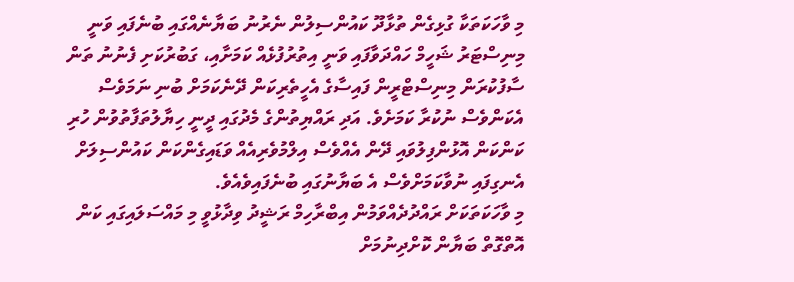މި ވާހަކަތަކާ ގުޅިގެން ތުޅާދޫ ކައުންސިލުން ނެރުނު ބަޔާނެއްގައި ބުނެފައި ވަނީ މިނިސްޓަރު ޝަހީމް ހައްދަވާފައި ވަނީ އިތުރުފުޅެއް ކަމަށާއި، ގަބުރުކަށި ފެނުނު ތަން ސާފުކުރަން މިނިސްޓްރީން ފައިސާގެ އެހީތެރިކަން ދޭނެކަމަށް ބުނި ނަމަވެސް އެކަންވެސް ނުކުރާ ކަމަށެވެ. އަދި ރައްޔިތުންގެ މެދުގައި ދީނީ ހިޔާލުތަފާތުވުން ހުރި ކަންކަން އޮޅުންފިލުވައި ދޭން އެއްވެސް އިލްމުވެރިއެއް ވަޑައިގެންކަން ކައުންސިލަށް އެނގިފައި ނުވާކަމަށްވެސް އެ ބަޔާނުގައި ބުނެފައިވެއެވެ.
މި ވާހަކަތަކަށް ރައްދުދެއްވަމުން އިބްރާހިމް ރަޝީދު ވިދާޅުވީ މި މައްސަލައިގައި ކަން އޮތްގޮތް ބަޔާން ކޮށްދިނުމަށް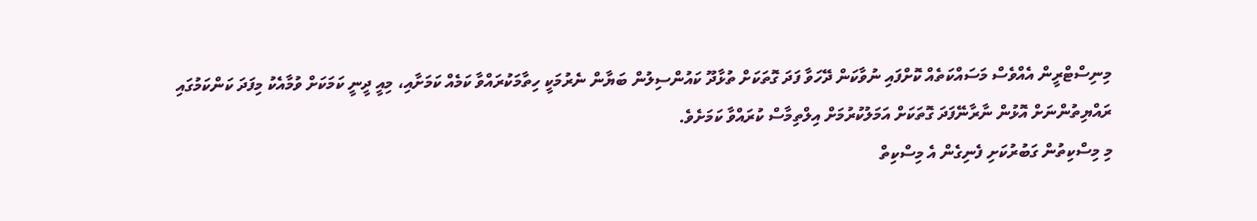މިނިސްޓްރީން އެއްވެސް މަސައްކަތެއް ކޮށްފައި ނުވާކަން ދޭހަވާ ފަދަ ގޮތަކަށް ތުޅާދޫ ކައުންސިލުން ބަޔާން ނެރުމަކީ ހިތާމަކުރައްވާ ކަމެއް ކަމަށާއި، މިއީ ދީނީ ކަމަކަށް ވުމާއެކު މިފަދަ ކަންކަމުގައި ރައްޔިތުންނަށް އޮޅުން ނާރާނޭފަދަ ގޮތަކަށް އަމަލުކުރުމަށް އިލްތިމާސް ކުރައްވާ ކަމަށެވެ.
މި މިސްކިތުން ގަބުރުކަށި ފެނިގެން އެ މިސްކިތް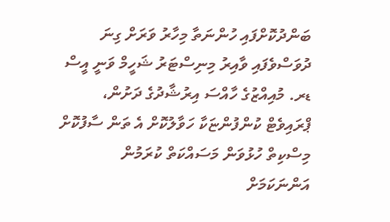ބަންދުކޮށްފައި ހުންނަތާ މިހާރު ވަރަށް ގިނަ ދުވަސްވެފައި ވާއިރު މިނިސްޓަރު ޝަހީމް ވަނީ އީސް ޑރ. މުއިއްޒުގެ ހާއްސަ އިރުޝާދުގެ ދަށުން، ޕްރައިވެޓް ކުންފުންޏަކާ ހަވާލުކޮށް އެ ތަން ސާފުކޮށް މިސްކިތް ހުޅުވަން މަސައްކަތް ކުރަމުން އަންނަކަމަށް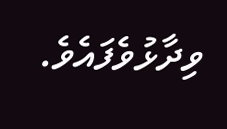ވިދާޅުވެފައެވެ.